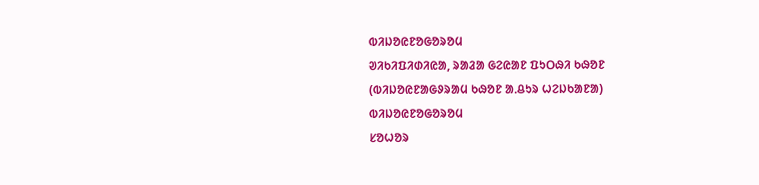ᱵᱤᱡᱚᱭᱱᱚᱜᱚᱨᱚᱢ
ᱣᱤᱠᱤᱯᱤᱰᱤᱭᱟ, ᱨᱟᱲᱟ ᱜᱮᱭᱟᱱ ᱯᱩᱛᱷᱤ ᱠᱷᱚᱱ
(ᱵᱤᱡᱚᱭᱱᱟᱜᱽᱨᱟᱢ ᱠᱷᱚᱱ ᱟᱹᱪᱩᱨ ᱦᱮᱡᱠᱟᱱᱟ)
ᱵᱤᱡᱚᱭᱱᱚᱜᱚᱨᱚᱢ
ᱥᱚᱦᱚᱨ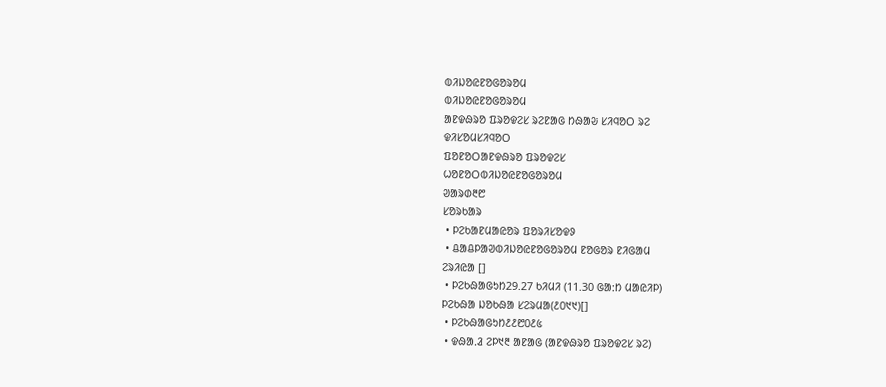ᱵᱤᱡᱚᱭᱱᱚᱜᱚᱨᱚᱢ
ᱵᱤᱡᱚᱭᱱᱚᱜᱚᱨᱚᱢ
ᱟᱱᱫᱷᱨᱚ ᱯᱨᱚᱫᱮᱥ ᱨᱮᱱᱟᱜ ᱴᱷᱟᱶ ᱥᱤᱧᱚᱛ ᱨᱮ
ᱫᱤᱥᱚᱢᱥᱤᱧᱚᱛ
ᱯᱚᱱᱚᱛᱟᱱᱫᱷᱨᱚ ᱯᱨᱚᱫᱮᱥ
ᱦᱚᱱᱚᱛᱵᱤᱡᱚᱭᱱᱚᱜᱚᱨᱚᱢ
ᱣᱟᱨᱰ᱓᱘
ᱥᱚᱨᱠᱟᱨ
 • ᱞᱮᱠᱟᱱᱢᱟᱭᱚᱨ ᱯᱚᱨᱤᱥᱚᱫᱽ
 • ᱪᱟᱪᱞᱟᱣᱵᱤᱡᱚᱭᱱᱚᱜᱚᱨᱚᱢ ᱱᱚᱜᱚᱨ ᱱᱤᱜᱟᱢ
ᱮᱨᱤᱭᱟ []
 • ᱞᱮᱠᱷᱟᱜᱩᱴ29.27 ᱠᱤᱢᱤ (11.30 ᱜᱟᱺᱴ ᱢᱟᱭᱤᱞ)
ᱞᱮᱠᱷᱟ ᱡᱚᱠᱷᱟ ᱥᱮᱨᱢᱟ(᱒᱐᱑᱑)[]
 • ᱞᱮᱠᱷᱟᱜᱩᱴ᱒᱒᱘᱐᱒᱕
 • ᱫᱷᱟᱹᱲ ᱮᱞ᱑᱓ ᱟᱱᱟᱜ (ᱟᱱᱫᱷᱨᱚ ᱯᱨᱚᱫᱮᱥ ᱨᱮ)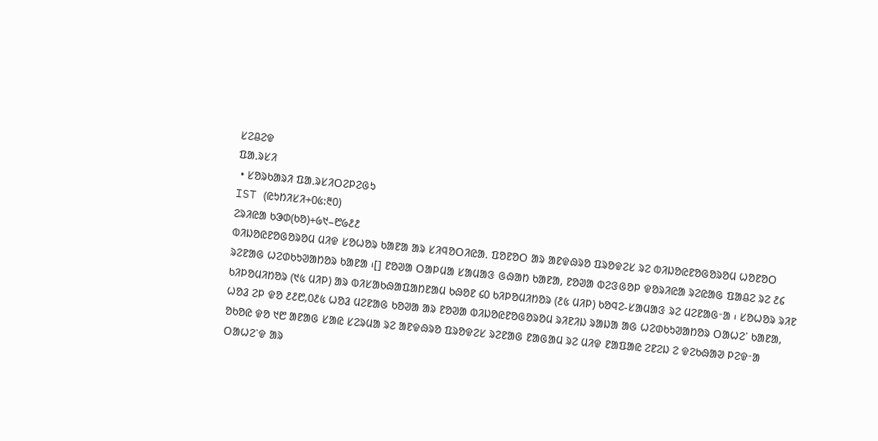ᱥᱮᱪᱮᱫ
ᱯᱟᱹᱨᱥᱤ
 • ᱥᱚᱨᱠᱟᱨᱤ ᱯᱟᱹᱨᱥᱤᱛᱮᱞᱮᱜᱩ
IST (ᱭᱩᱴᱤᱥᱤ+᱐᱕:᱓᱐)
ᱮᱨᱤᱭᱟ ᱠᱳᱰ(ᱠᱚ)+᱙᱑–᱘᱙᱒᱒
ᱵᱤᱡᱚᱭᱱᱚᱜᱚᱨᱚᱢ ᱢᱤᱫ ᱥᱚᱦᱚᱨ ᱠᱟᱱᱟ ᱟᱨ ᱥᱤᱧᱚᱛᱤᱭᱟᱹ ᱯᱚᱱᱚᱛ ᱟᱨ ᱟᱱᱫᱷᱨᱚ ᱯᱨᱚᱫᱮᱥ ᱨᱮ ᱵᱤᱡᱚᱭᱱᱚᱜᱚᱨᱚᱢ ᱦᱚᱱᱚᱛ ᱨᱮᱱᱟᱜ ᱦᱮᱰᱠᱩᱣᱟᱴᱚᱨ ᱠᱟᱱᱟ ᱾[] ᱱᱚᱣᱟ ᱛᱟᱞᱢᱟ ᱥᱟᱢᱟᱝ ᱜᱷᱟᱴ ᱠᱟᱱᱟ, ᱱᱚᱣᱟ ᱵᱮᱝᱜᱚᱞ ᱫᱚᱨᱤᱭᱟ ᱨᱮᱭᱟᱜ ᱯᱟᱪᱮ ᱨᱮ ᱒᱔ ᱠᱤᱞᱚᱢᱤᱴᱚᱨ (᱑᱕ ᱢᱤᱞ) ᱟᱨ ᱵᱤᱥᱟᱠᱷᱟᱯᱟᱴᱱᱟᱢ ᱠᱷᱚᱱ ᱔᱐ ᱠᱤᱞᱚᱢᱤᱴᱚᱨ (᱒᱕ ᱢᱤᱞ) ᱠᱚᱧᱮ-ᱥᱟᱢᱟᱝ ᱨᱮ ᱢᱮᱱᱟᱜᱼᱟ ᱾ ᱥᱚᱦᱚᱨ ᱨᱤᱱ ᱦᱚᱲ ᱮᱞ ᱫᱚ ᱒᱒᱘,᱐᱒᱕ ᱦᱚᱲ ᱢᱮᱱᱟᱜ ᱠᱚᱣᱟ ᱟᱨ ᱱᱚᱣᱟ ᱵᱤᱡᱚᱭᱱᱚᱜᱚᱨᱚᱢ ᱨᱤᱱᱤᱡ ᱨᱟᱡᱟ ᱟᱜ ᱦᱮᱰᱠᱩᱣᱟᱴᱚᱨ ᱛᱟᱦᱮᱸ ᱠᱟᱱᱟ, ᱚᱠᱚᱭ ᱫᱚ ᱑᱘ ᱟᱱᱟᱜ ᱥᱟᱭ ᱥᱮᱨᱢᱟ ᱨᱮ ᱟᱱᱫᱷᱨᱚ ᱯᱨᱚᱫᱮᱥ ᱨᱮᱱᱟᱜ ᱱᱟᱜᱟᱢ ᱨᱮ ᱢᱤᱫ ᱱᱟᱯᱟᱭ ᱮᱱᱮᱡ ᱮ ᱫᱮᱠᱷᱟᱣ ᱞᱮᱫᱼᱟ ᱛᱟᱦᱮᱸᱫ ᱟᱨ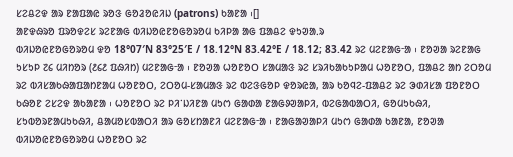ᱥᱮᱪᱮᱫ ᱟᱨ ᱱᱟᱯᱟᱭ ᱨᱚᱝ ᱜᱚᱲᱚᱭᱤᱡ (patrons) ᱠᱟᱱᱟ ᱾[]
ᱟᱱᱫᱷᱨᱚ ᱯᱨᱚᱫᱮᱥ ᱨᱮᱱᱟᱜ ᱵᱤᱡᱚᱭᱱᱚᱜᱚᱨᱚᱢ ᱠᱤᱞᱟ ᱟᱜ ᱯᱟᱪᱮ ᱫᱩᱣᱟᱹᱨ
ᱵᱤᱡᱚᱭᱱᱚᱜᱚᱨᱚᱢ ᱫᱚ 18°07′N 83°25′E / 18.12°N 83.42°E / 18.12; 83.42 ᱨᱮ ᱢᱮᱱᱟᱜᱼᱟ ᱾ ᱱᱚᱣᱟ ᱨᱮᱱᱟᱜ ᱩᱥᱩᱞ ᱗᱔ ᱢᱤᱴᱚᱨ (᱒᱔᱒ ᱯᱷᱤᱴ) ᱢᱮᱱᱟᱜᱼᱟ ᱾ ᱱᱚᱣᱟ ᱦᱚᱱᱚᱛ ᱥᱟᱢᱟᱝ ᱨᱮ ᱥᱨᱤᱠᱟᱠᱩᱞᱟᱢ ᱦᱚᱱᱚᱛ, ᱯᱟᱪᱮ ᱟᱴ ᱮᱛᱚᱢ ᱨᱮ ᱵᱤᱥᱟᱠᱷᱟᱯᱟᱴᱱᱟᱢ ᱦᱚᱱᱚᱛ, ᱮᱛᱚᱢ-ᱥᱟᱢᱟᱝ ᱨᱮ ᱵᱮᱝᱜᱚᱞ ᱫᱚᱨᱭᱟ, ᱟᱨ ᱠᱚᱧᱮ-ᱯᱟᱪᱮ ᱨᱮ ᱳᱰᱤᱥᱟ ᱯᱚᱱᱚᱛ ᱠᱷᱚᱱ ᱮᱥᱮᱫ ᱟᱠᱟᱱᱟ ᱾ ᱦᱚᱱᱚᱛ ᱨᱮ ᱞᱤᱸᱡᱤᱱᱟ ᱢᱩᱬ ᱜᱟᱰᱟ ᱱᱟᱜᱽᱣᱟᱞᱤ, ᱵᱮᱜᱟᱵᱟᱛᱤ, ᱜᱚᱢᱩᱠᱷᱤ, ᱥᱩᱵᱚᱨᱱᱟᱢᱩᱠᱷᱤ, ᱪᱟᱢᱚᱥᱵᱟᱛᱤ ᱟᱨ ᱜᱚᱥᱴᱟᱱᱤ ᱢᱮᱱᱟᱜᱼᱟ ᱾ ᱱᱟᱜᱟᱣᱟᱞᱤ ᱢᱩᱬ ᱜᱟᱰᱟ ᱠᱟᱱᱟ, ᱱᱚᱣᱟ ᱵᱤᱡᱚᱭᱱᱚᱜᱚᱨᱚᱢ ᱦᱚᱱᱚᱛ ᱨᱮ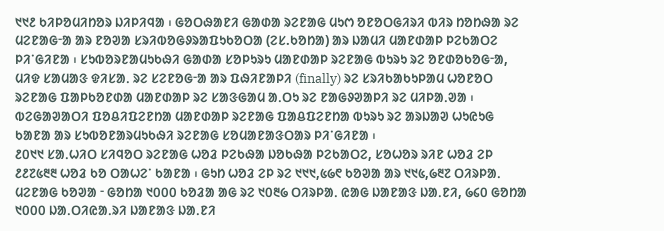᱑᱑᱒ ᱠᱤᱞᱚᱢᱤᱴᱚᱨ ᱡᱤᱞᱤᱧᱟ ᱾ ᱜᱚᱛᱷᱟᱱᱤ ᱜᱟᱰᱟ ᱨᱮᱱᱟᱜ ᱢᱩᱬ ᱚᱱᱚᱛᱜᱤᱨᱤ ᱵᱤᱨ ᱴᱚᱴᱷᱟ ᱨᱮ ᱢᱮᱱᱟᱜᱼᱟ ᱟᱨ ᱱᱚᱣᱟ ᱥᱨᱤᱵᱚᱜᱽᱨᱟᱯᱩᱠᱚᱛᱟ (ᱮᱥ.ᱠᱚᱴᱟ) ᱟᱨ ᱡᱟᱢᱤ ᱢᱟᱱᱰᱟᱞ ᱞᱮᱠᱟᱛᱮ ᱞᱤᱸᱜᱤᱱᱟ ᱾ ᱥᱩᱵᱚᱨᱱᱟᱢᱩᱠᱷᱤ ᱜᱟᱰᱟ ᱥᱚᱞᱩᱨᱩ ᱢᱟᱱᱰᱟᱞ ᱨᱮᱱᱟᱜ ᱵᱩᱨᱩ ᱨᱮ ᱚᱱᱰᱚᱠᱚᱜᱼᱟ, ᱢᱤᱫ ᱥᱟᱢᱟᱝ ᱫᱤᱥᱟᱹ ᱨᱮ ᱥᱮᱱᱚᱜᱼᱟ ᱟᱨ ᱯᱷᱤᱱᱟᱞᱤ (finally) ᱨᱮ ᱥᱨᱤᱠᱟᱠᱩᱞᱟᱢ ᱦᱚᱱᱚᱛ ᱨᱮᱱᱟᱜ ᱯᱟᱞᱠᱚᱱᱰᱟ ᱢᱟᱱᱰᱟᱞ ᱨᱮ ᱥᱟᱝᱜᱟᱢ ᱟᱹᱛᱩ ᱨᱮ ᱱᱟᱜᱽᱣᱟᱞᱤ ᱨᱮ ᱢᱤᱞᱟᱹᱣᱟ ᱾ ᱵᱮᱜᱟᱣᱟᱛᱤ ᱯᱚᱪᱤᱯᱮᱱᱴᱟ ᱢᱟᱱᱰᱟᱞ ᱨᱮᱱᱟᱜ ᱯᱟᱪᱯᱮᱱᱴᱟ ᱵᱩᱨᱩ ᱨᱮ ᱟᱨᱡᱟᱣ ᱦᱩᱭᱩᱜ ᱠᱟᱱᱟ ᱟᱨ ᱥᱩᱵᱚᱱᱟᱨᱢᱩᱠᱷᱤ ᱨᱮᱱᱟᱜ ᱥᱚᱢᱟᱱᱟᱝᱛᱟᱨ ᱞᱤᱸᱜᱤᱱᱟ ᱾
᱒᱐᱑᱑ ᱥᱟᱹᱦᱤᱛ ᱥᱤᱧᱚᱛ ᱨᱮᱱᱟᱜ ᱦᱚᱲ ᱞᱮᱠᱷᱟ ᱡᱚᱠᱷᱟ ᱞᱮᱠᱟᱛᱮ, ᱥᱚᱦᱚᱨ ᱨᱤᱱ ᱦᱚᱲ ᱮᱞ ᱒᱒᱗᱕᱓᱓ ᱦᱚᱲ ᱠᱚ ᱛᱟᱦᱮᱸ ᱠᱟᱱᱟ ᱾ ᱜᱩᱴ ᱦᱚᱲ ᱮᱞ ᱨᱮ ᱑᱑᱑,᱕᱙᱖ ᱠᱚᱣᱟ ᱟᱨ ᱑᱑᱕,᱙᱓᱗ ᱛᱤᱨᱞᱟᱹ ᱢᱮᱱᱟᱜ ᱠᱚᱣᱟ ᱼ ᱜᱚᱴᱟ ᱑᱐᱐᱐ ᱠᱚᱲᱟ ᱟᱜ ᱨᱮ ᱑᱐᱓᱙ ᱛᱤᱨᱞᱟᱹ ᱭᱟᱜ ᱡᱟᱱᱟᱝ ᱡᱟᱹᱱᱤ, ᱙᱔᱐ ᱜᱚᱴᱟ ᱑᱐᱐᱐ ᱡᱟᱹᱛᱤᱭᱟᱹᱨᱤ ᱡᱟᱱᱟᱝ ᱡᱟᱹᱱᱤ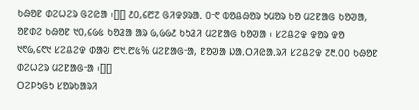ᱠᱷᱚᱱ ᱰᱮᱦᱮᱨ ᱜᱮᱭᱟ ᱾[][] ᱒᱐,᱔᱘᱗ ᱜᱤᱫᱽᱨᱟᱹ ᱐ᱼ᱖ ᱵᱚᱪᱷᱚᱨ ᱩᱢᱚᱨ ᱠᱚ ᱢᱮᱱᱟᱜ ᱠᱚᱣᱟ, ᱚᱱᱰᱮ ᱠᱷᱚᱱ ᱑᱐,᱔᱙᱕ ᱠᱚᱲᱟ ᱟᱨ ᱙,᱙᱙᱒ ᱠᱩᱲᱤ ᱢᱮᱱᱟᱜ ᱠᱚᱣᱟ ᱾ ᱥᱮᱪᱮᱫ ᱫᱚᱨ ᱫᱚ ᱑᱖᱙,᱔᱖᱑ ᱥᱮᱪᱮᱫ ᱰᱟᱶ ᱘᱑.᱘᱕% ᱢᱮᱱᱟᱜᱼᱟ, ᱱᱚᱣᱟ ᱡᱟᱹᱛᱤᱭᱟᱹᱨᱤ ᱥᱮᱪᱮᱫ ᱗᱓.᱐᱐ ᱠᱷᱚᱱ ᱰᱮᱦᱮᱨ ᱢᱮᱱᱟᱜᱼᱟ ᱾[][]
ᱛᱮᱞᱩᱜᱩ ᱥᱚᱨᱠᱟᱨᱤ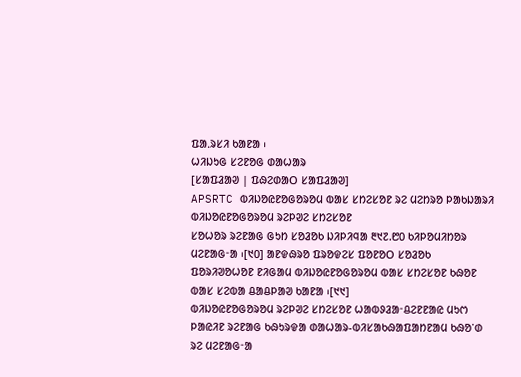ᱯᱟᱹᱨᱥᱤ ᱠᱟᱱᱟ ᱾
ᱦᱤᱡᱩᱜ ᱥᱮᱱᱚᱜ ᱰᱟᱦᱟᱨ
[ᱥᱟᱯᱲᱟᱣ | ᱯᱷᱮᱰᱟᱛ ᱥᱟᱯᱲᱟᱣ]
APSRTC ᱵᱤᱡᱚᱭᱱᱚᱜᱚᱨᱚᱢ ᱵᱟᱥ ᱥᱴᱮᱥᱚᱱ ᱨᱮ ᱢᱮᱴᱨᱚ ᱞᱟᱠᱡᱟᱨᱤ
ᱵᱤᱡᱚᱭᱱᱚᱜᱚᱨᱚᱢ ᱨᱮᱞᱣᱮ ᱥᱴᱮᱥᱚᱱ
ᱥᱚᱦᱚᱨ ᱨᱮᱱᱟᱜ ᱜᱩᱴ ᱥᱚᱲᱚᱠ ᱡᱤᱞᱤᱧᱟ ᱓᱑᱗.᱘᱐ ᱠᱤᱞᱚᱢᱤᱴᱚᱨ ᱢᱮᱱᱟᱜᱼᱟ ᱾[᱑᱐] ᱟᱱᱫᱷᱨᱚ ᱯᱨᱚᱫᱮᱥ ᱯᱚᱱᱚᱛ ᱥᱚᱲᱚᱠ ᱯᱚᱨᱤᱣᱚᱦᱚᱱ ᱱᱤᱜᱟᱢ ᱵᱤᱡᱚᱭᱱᱚᱜᱚᱨᱚᱢ ᱵᱟᱥ ᱥᱴᱮᱥᱚᱱ ᱠᱷᱚᱱ ᱵᱟᱥ ᱥᱮᱵᱟ ᱪᱟᱪᱞᱟᱣ ᱠᱟᱱᱟ ᱾[᱑᱑]
ᱵᱤᱡᱚᱭᱱᱚᱜᱚᱨᱚᱢ ᱨᱮᱞᱣᱮ ᱥᱴᱮᱥᱚᱱ ᱦᱟᱵᱽᱲᱟᱼᱪᱮᱱᱱᱟᱭ ᱢᱩᱬ ᱞᱟᱭᱤᱱ ᱨᱮᱱᱟᱜ ᱠᱷᱩᱨᱫᱟ ᱰᱟᱦᱟᱨ-ᱵᱤᱥᱟᱠᱷᱟᱯᱟᱴᱱᱟᱢ ᱠᱷᱚᱸᱰ ᱨᱮ ᱢᱮᱱᱟᱜᱼᱟ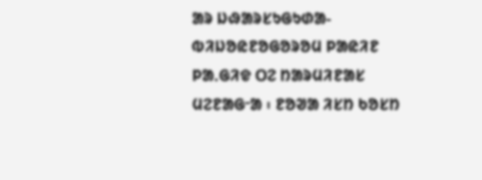ᱟᱨ ᱡᱷᱟᱨᱥᱩᱜᱩᱰᱟ-ᱵᱤᱡᱚᱭᱱᱚᱜᱚᱨᱚᱢ ᱞᱟᱭᱤᱱ ᱞᱟᱹᱜᱤᱫ ᱛᱮ ᱴᱟᱨᱢᱤᱱᱟᱥ ᱢᱮᱱᱟᱜᱼᱟ ᱾ ᱱᱚᱣᱟ ᱤᱥᱴ ᱠᱚᱥᱴ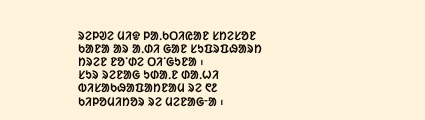ᱨᱮᱞᱣᱮ ᱢᱤᱫ ᱞᱟᱹᱠᱛᱤᱭᱟᱱ ᱥᱴᱮᱥᱚᱱ ᱠᱟᱱᱟ ᱟᱨ ᱟᱹᱰᱤ ᱜᱟᱱ ᱥᱩᱯᱨᱯᱷᱟᱨᱴ ᱴᱨᱮᱱ ᱱᱚᱸᱰᱮ ᱛᱤᱸᱜᱩᱱᱟ ᱾
ᱥᱩᱨ ᱨᱮᱱᱟᱜ ᱩᱰᱟᱹᱱ ᱰᱟᱹᱦᱤ ᱵᱤᱥᱟᱠᱷᱟᱯᱟᱴᱱᱟᱢ ᱨᱮ ᱖᱒ ᱠᱤᱞᱚᱢᱤᱴᱚᱨ ᱨᱮ ᱢᱮᱱᱟᱜᱼᱟ ᱾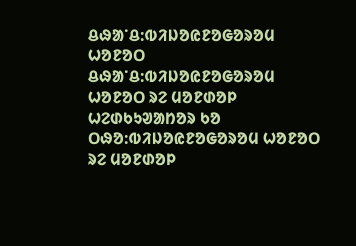ᱪᱷᱟᱸᱪ:ᱵᱤᱡᱚᱭᱱᱚᱜᱚᱨᱚᱢ ᱦᱚᱱᱚᱛ ᱪᱷᱟᱸᱪ:ᱵᱤᱡᱚᱭᱱᱚᱜᱚᱨᱚᱢ ᱦᱚᱱᱚᱛ ᱨᱮ ᱢᱚᱱᱰᱚᱞ ᱦᱮᱰᱠᱩᱣᱟᱴᱚᱨ ᱠᱚ ᱛᱷᱚ:ᱵᱤᱡᱚᱭᱱᱚᱜᱚᱨᱚᱢ ᱦᱚᱱᱚᱛ ᱨᱮ ᱢᱚᱱᱰᱚᱞ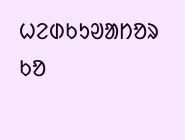ᱦᱮᱰᱠᱩᱣᱟᱴᱚᱨ ᱠᱚ